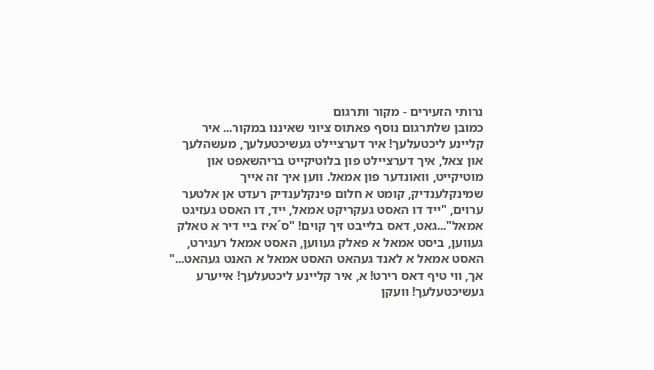נרותי הזעירים - מקור ותרגום
כמובן שלתרגום נוסף פאתוס ציוני שאיננו במקור... איר קליינע ליכטעלעך! איר דערציילט געשיכטעלעך, מעשהלעך און צאל, איך דערציילט פון בלוטיקייט בריהשאפט און מוטיקייט, וואונדער פון אמאל. ווען איך זה אייך שמינקלענדיק, קומט א חלום פינקלענדיק רעדט אן אלטער ערוים, "ייד דו האסט געקריקט אמאל, ייד, דו האסט געזיגט אמאל"...גאט, דאס בלייבט זיך קוים! "ס´איז ביי דיר א טאלק געווען, ביסט אמאל א פאלק געווען, האסט אמאל רעגירט, האסט אמאל א לאנד געהאט האסט אמאל א האנט געהאט..." אך, ווי טיף דאס רירט! א, איר קליינע ליכטעלעך! אייערע געשיכטעלעך! וועקן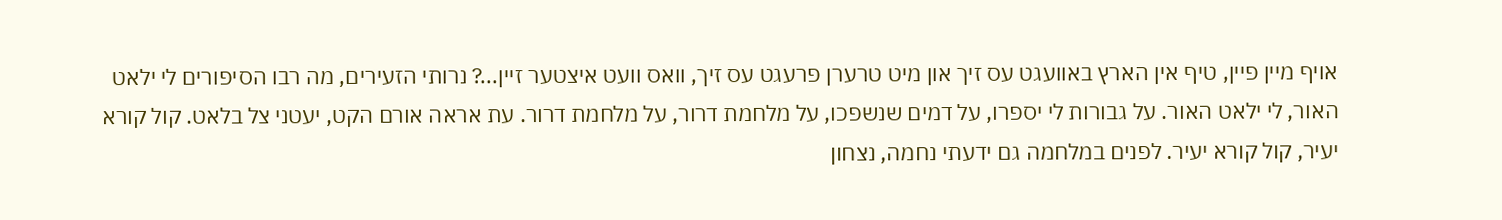אויף מיין פיין, טיף אין הארץ באוועגט עס זיך און מיט טרערן פרעגט עס זיך, וואס וועט איצטער זיין...? נרותי הזעירים, מה רבו הסיפורים לי ילאט האור, לי ילאט האור. על גבורות לי יספרו, על דמים שנשפכו, על מלחמת דרור, על מלחמת דרור. עת אראה אורם הקט, יעטני צל בלאט. קול קורא יעיר, קול קורא יעיר. לפנים במלחמה גם ידעתי נחמה, נצחון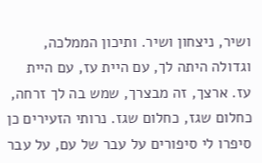ושיר, ניצחון ושיר. ותיכון הממלכה, וגדולה היתה לך, עם היית עז, עם היית עז. ארצך, זה מבצרך, שמש בה לך זרחה, כחלום שגז, כחלום שגז. נרותי הזעירים כן סיפרו לי סיפורים על עבר של עם, על עבר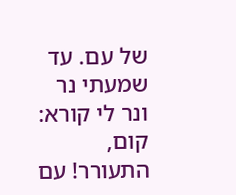של עם. עד שמעתי נר ונר לי קורא: קום, התעורר! עם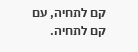קם לתחיה, עם קם לתחיה.